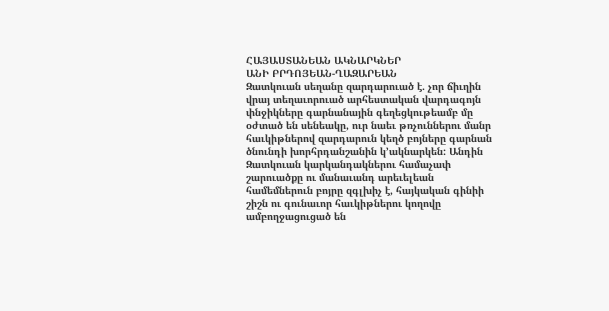ՀԱՅԱՍՏԱՆԵԱՆ ԱԿՆԱՐԿՆԵՐ
ԱՆԻ ԲՐԴՈՅԵԱՆ-ՂԱԶԱՐԵԱՆ
Զատկուան սեղանը զարդարուած է. չոր ճիւղին վրայ տեղաւորուած արհեստական վարդագոյն փնջիկները գարնանային գեղեցկութեամբ մը օժտած են սենեակը, ուր նաեւ թռչուններու մանր հաւկիթներով զարդարուն կեղծ բոյները գարնան ծնունդի խորհրդանշանին կ՚ակնարկեն: Անդին Զատկուան կարկանդակներու համաչափ շարուածքը ու մանաւանդ արեւելեան համեմներուն բոյրը զգլխիչ է, հայկական գինիի շիշն ու գունաւոր հաւկիթներու կողովը ամբողջացուցած են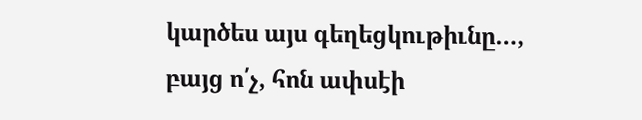կարծես այս գեղեցկութիւնը…, բայց ո՛չ, հոն ափսէի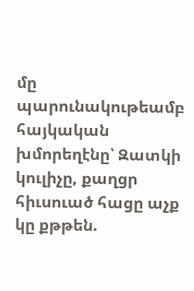մը պարունակութեամբ հայկական խմորեղէնը՝ Զատկի կուլիչը, քաղցր հիւսուած հացը աչք կը քթթեն.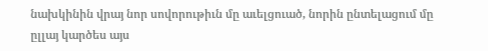նախկինին վրայ նոր սովորութիւն մը աւելցուած, նորին ընտելացում մը ըլլայ կարծես այս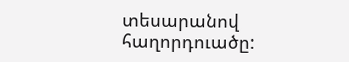տեսարանով հաղորդուածը: